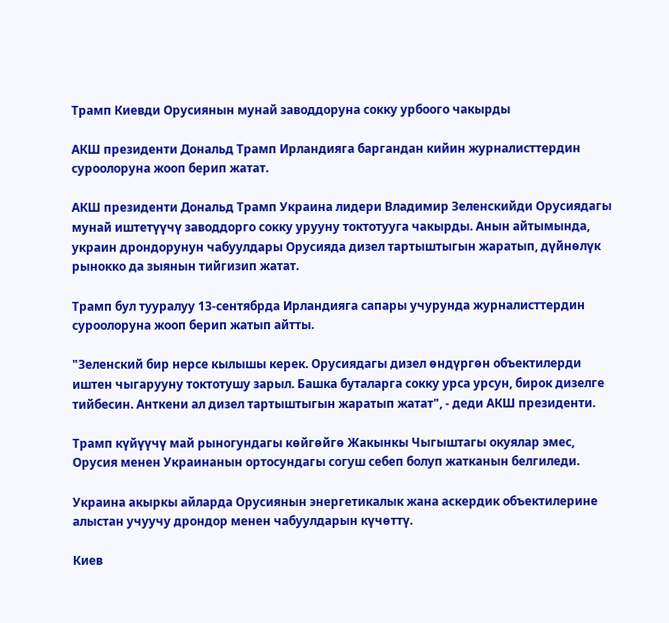Трамп Киевди Орусиянын мунай заводдоруна сокку урбоого чакырды

АКШ президенти Дональд Трамп Ирландияга баргандан кийин журналисттердин суроолоруна жооп берип жатат.

АКШ президенти Дональд Трамп Украина лидери Владимир Зеленскийди Орусиядагы мунай иштетүүчү заводдорго сокку урууну токтотууга чакырды. Анын айтымында, украин дрондорунун чабуулдары Орусияда дизел тартыштыгын жаратып, дүйнөлүк рынокко да зыянын тийгизип жатат.

Трамп бул тууралуу 13-сентябрда Ирландияга сапары учурунда журналисттердин суроолоруна жооп берип жатып айтты.

"Зеленский бир нерсе кылышы керек. Орусиядагы дизел өндүргөн объектилерди иштен чыгарууну токтотушу зарыл. Башка буталарга сокку урса урсун, бирок дизелге тийбесин. Анткени ал дизел тартыштыгын жаратып жатат", - деди АКШ президенти.

Трамп күйүүчү май рыногундагы көйгөйгө Жакынкы Чыгыштагы окуялар эмес, Орусия менен Украинанын ортосундагы согуш себеп болуп жатканын белгиледи.

Украина акыркы айларда Орусиянын энергетикалык жана аскердик объектилерине алыстан учуучу дрондор менен чабуулдарын күчөттү.

Киев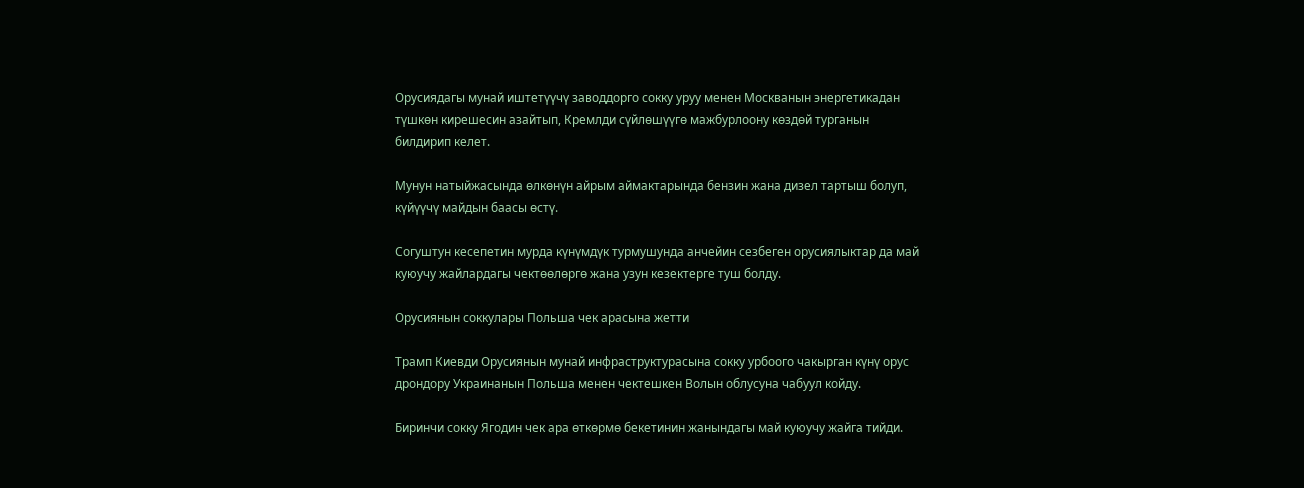Орусиядагы мунай иштетүүчү заводдорго сокку уруу менен Москванын энергетикадан түшкөн кирешесин азайтып, Кремлди сүйлөшүүгө мажбурлоону көздөй турганын билдирип келет.

Мунун натыйжасында өлкөнүн айрым аймактарында бензин жана дизел тартыш болуп, күйүүчү майдын баасы өстү.

Согуштун кесепетин мурда күнүмдүк турмушунда анчейин сезбеген орусиялыктар да май куюучу жайлардагы чектөөлөргө жана узун кезектерге туш болду.

Орусиянын соккулары Польша чек арасына жетти

Трамп Киевди Орусиянын мунай инфраструктурасына сокку урбоого чакырган күнү орус дрондору Украинанын Польша менен чектешкен Волын облусуна чабуул койду.

Биринчи сокку Ягодин чек ара өткөрмө бекетинин жанындагы май куюучу жайга тийди.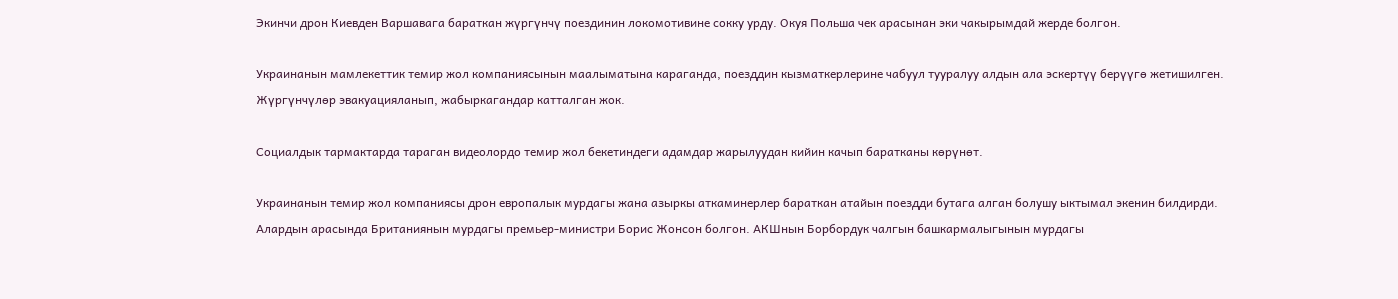Экинчи дрон Киевден Варшавага бараткан жүргүнчү поездинин локомотивине сокку урду. Окуя Польша чек арасынан эки чакырымдай жерде болгон.

Украинанын мамлекеттик темир жол компаниясынын маалыматына караганда, поезддин кызматкерлерине чабуул тууралуу алдын ала эскертүү берүүгө жетишилген. Жүргүнчүлөр эвакуацияланып, жабыркагандар катталган жок.

Социалдык тармактарда тараган видеолордо темир жол бекетиндеги адамдар жарылуудан кийин качып баратканы көрүнөт.

Украинанын темир жол компаниясы дрон европалык мурдагы жана азыркы аткаминерлер бараткан атайын поездди бутага алган болушу ыктымал экенин билдирди. Алардын арасында Британиянын мурдагы премьер-министри Борис Жонсон болгон. АКШнын Борбордук чалгын башкармалыгынын мурдагы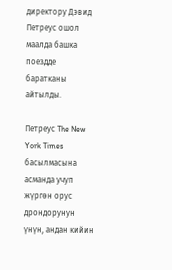директору Дэвид Петреус ошол маалда башка поездде баратканы айтылды.

Петреус The New York Times басылмасына асманда учуп жүргөн орус дрондорунун үнүн, андан кийин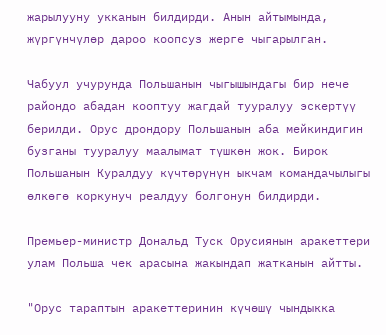жарылууну укканын билдирди. Анын айтымында, жүргүнчүлөр дароо коопсуз жерге чыгарылган.

Чабуул учурунда Польшанын чыгышындагы бир нече райондо абадан кооптуу жагдай тууралуу эскертүү берилди. Орус дрондору Польшанын аба мейкиндигин бузганы тууралуу маалымат түшкөн жок. Бирок Польшанын Куралдуу күчтөрүнүн ыкчам командачылыгы өлкөгө коркунуч реалдуу болгонун билдирди.

Премьер-министр Дональд Туск Орусиянын аракеттери улам Польша чек арасына жакындап жатканын айтты.

"Орус тараптын аракеттеринин күчөшү чындыкка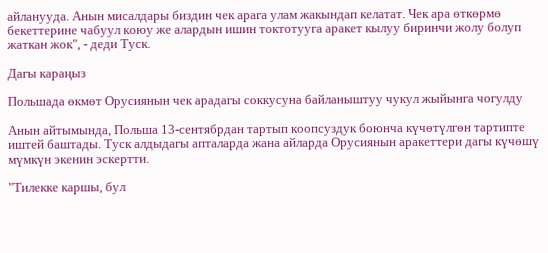айланууда. Анын мисалдары биздин чек арага улам жакындап келатат. Чек ара өткөрмө бекеттерине чабуул коюу же алардын ишин токтотууга аракет кылуу биринчи жолу болуп жаткан жок", - деди Туск.

Дагы караңыз

Польшада өкмөт Орусиянын чек арадагы соккусуна байланыштуу чукул жыйынга чогулду

Анын айтымында, Польша 13-сентябрдан тартып коопсуздук боюнча күчөтүлгөн тартипте иштей баштады. Туск алдыдагы апталарда жана айларда Орусиянын аракеттери дагы күчөшү мүмкүн экенин эскертти.

"Тилекке каршы, бул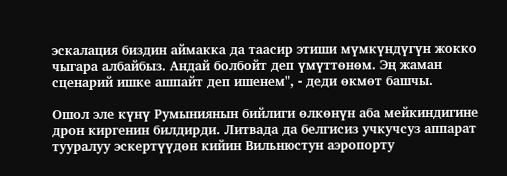эскалация биздин аймакка да таасир этиши мүмкүндүгүн жокко чыгара албайбыз. Андай болбойт деп үмүттөнөм. Эң жаман сценарий ишке ашпайт деп ишенем", - деди өкмөт башчы.

Ошол эле күнү Румыниянын бийлиги өлкөнүн аба мейкиндигине дрон киргенин билдирди. Литвада да белгисиз учкучсуз аппарат тууралуу эскертүүдөн кийин Вильнюстун аэропорту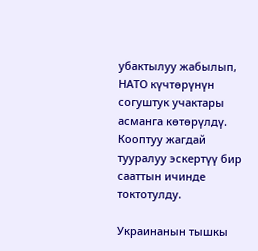убактылуу жабылып, НАТО күчтөрүнүн согуштук учактары асманга көтөрүлдү. Кооптуу жагдай тууралуу эскертүү бир сааттын ичинде токтотулду.

Украинанын тышкы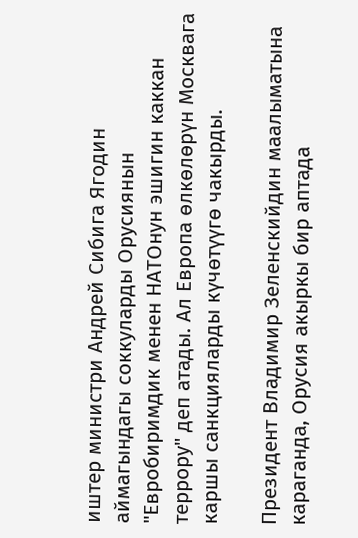иштер министри Андрей Сибига Ягодин аймагындагы соккуларды Орусиянын "Евробиримдик менен НАТОнун эшигин каккан террору" деп атады. Ал Европа өлкөлөрүн Москвага каршы санкцияларды күчөтүүгө чакырды.

Президент Владимир Зеленскийдин маалыматына караганда, Орусия акыркы бир аптада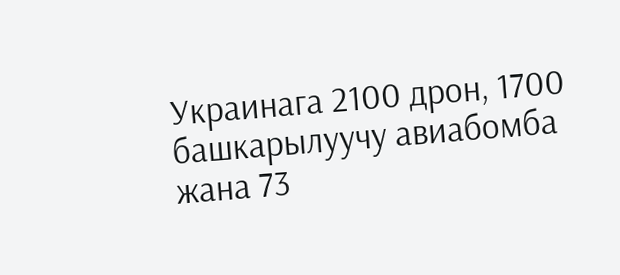Украинага 2100 дрон, 1700 башкарылуучу авиабомба жана 73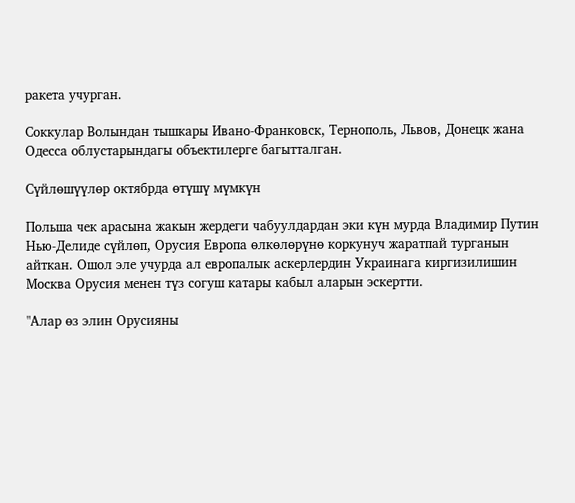ракета учурган.

Соккулар Волындан тышкары Ивано-Франковск, Тернополь, Львов, Донецк жана Одесса облустарындагы объектилерге багытталган.

Сүйлөшүүлөр октябрда өтүшү мүмкүн

Польша чек арасына жакын жердеги чабуулдардан эки күн мурда Владимир Путин Нью-Делиде сүйлөп, Орусия Европа өлкөлөрүнө коркунуч жаратпай турганын айткан. Ошол эле учурда ал европалык аскерлердин Украинага киргизилишин Москва Орусия менен түз согуш катары кабыл аларын эскертти.

"Алар өз элин Орусияны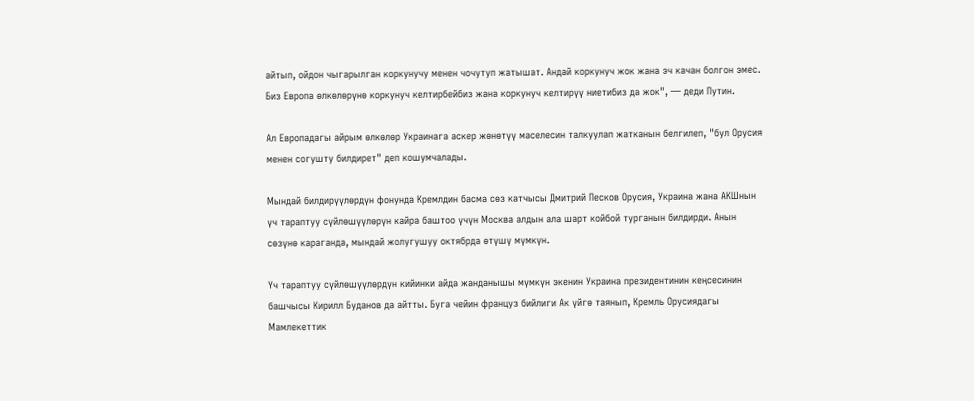айтып, ойдон чыгарылган коркунучу менен чочутуп жатышат. Андай коркунуч жок жана эч качан болгон эмес. Биз Европа өлкөлөрүнө коркунуч келтирбейбиз жана коркунуч келтирүү ниетибиз да жок", — деди Путин.

Ал Европадагы айрым өлкөлөр Украинага аскер жөнөтүү маселесин талкуулап жатканын белгилеп, "бул Орусия менен согушту билдирет" деп кошумчалады.

Мындай билдирүүлөрдүн фонунда Кремлдин басма сөз катчысы Дмитрий Песков Орусия, Украина жана АКШнын үч тараптуу сүйлөшүүлөрүн кайра баштоо үчүн Москва алдын ала шарт койбой турганын билдирди. Анын сөзүнө караганда, мындай жолугушуу октябрда өтүшү мүмкүн.

Үч тараптуу сүйлөшүүлөрдүн кийинки айда жанданышы мүмкүн экенин Украина президентинин кеңсесинин башчысы Кирилл Буданов да айтты. Буга чейин француз бийлиги Ак үйгө таянып, Кремль Орусиядагы Мамлекеттик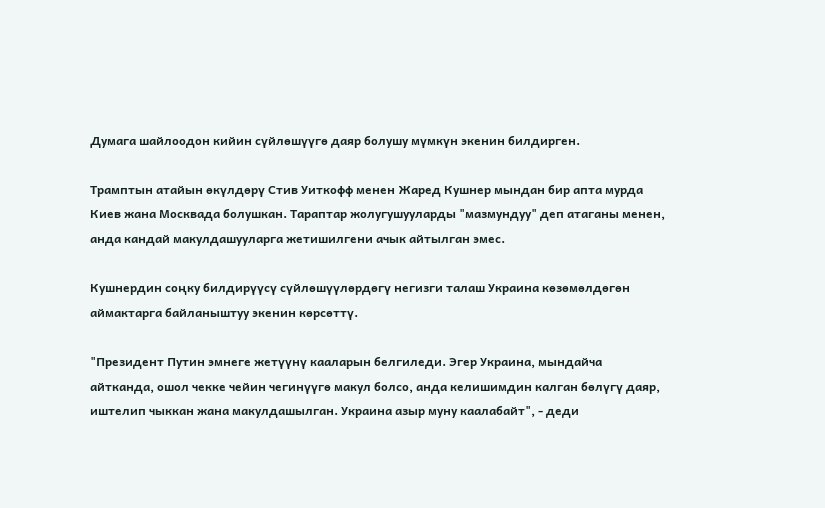Думага шайлоодон кийин сүйлөшүүгө даяр болушу мүмкүн экенин билдирген.

Трамптын атайын өкүлдөрү Стив Уиткофф менен Жаред Кушнер мындан бир апта мурда Киев жана Москвада болушкан. Тараптар жолугушууларды "мазмундуу" деп атаганы менен, анда кандай макулдашууларга жетишилгени ачык айтылган эмес.

Кушнердин соңку билдирүүсү сүйлөшүүлөрдөгү негизги талаш Украина көзөмөлдөгөн аймактарга байланыштуу экенин көрсөттү.

"Президент Путин эмнеге жетүүнү кааларын белгиледи. Эгер Украина, мындайча айтканда, ошол чекке чейин чегинүүгө макул болсо, анда келишимдин калган бөлүгү даяр, иштелип чыккан жана макулдашылган. Украина азыр муну каалабайт", - деди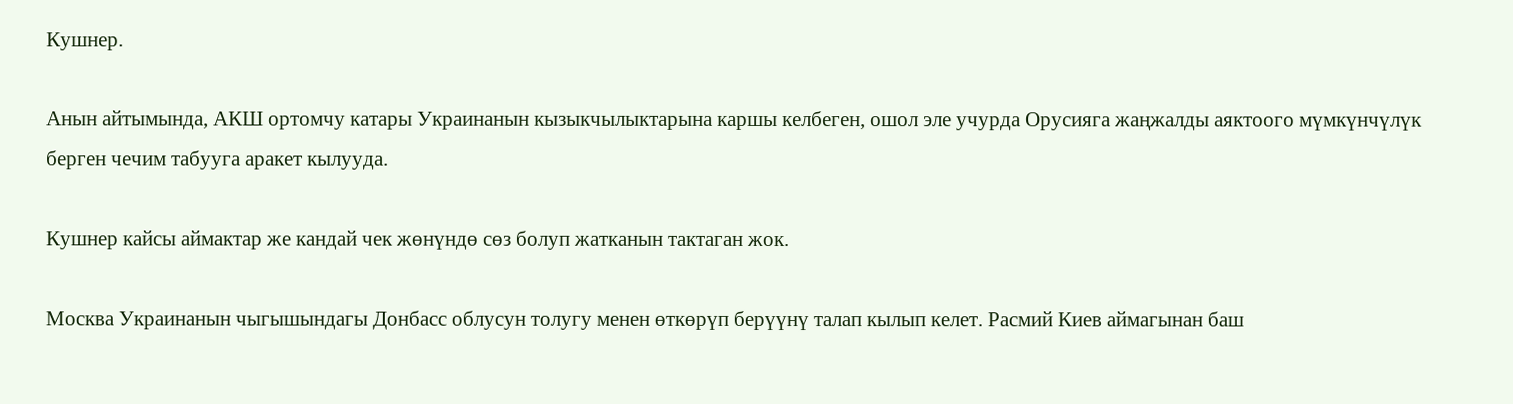Кушнер.

Анын айтымында, АКШ ортомчу катары Украинанын кызыкчылыктарына каршы келбеген, ошол эле учурда Орусияга жаңжалды аяктоого мүмкүнчүлүк берген чечим табууга аракет кылууда.

Кушнер кайсы аймактар же кандай чек жөнүндө сөз болуп жатканын тактаган жок.

Москва Украинанын чыгышындагы Донбасс облусун толугу менен өткөрүп берүүнү талап кылып келет. Расмий Киев аймагынан баш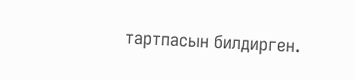тартпасын билдирген.